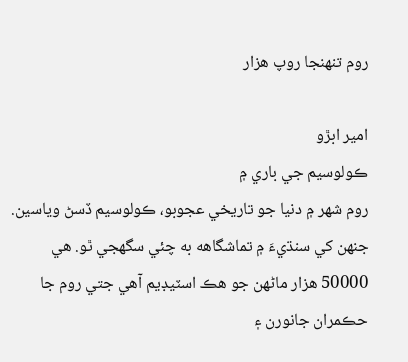روم تنهنجا روپ هزار

امير ابڙو
ڪولوسيم جي باري ۾
روم شهر ۾ دنيا جو تاريخي عجوبو، ڪولوسيم ڏسڻ وياسين. جنهن کي سنڌيءَ ۾ تماشگاهه به چئي سگهجي ٿو. هي 50000 هزار ماڻهن جو هڪ اسٽيڊيم آهي جتي روم جا حڪمران جانورن ۽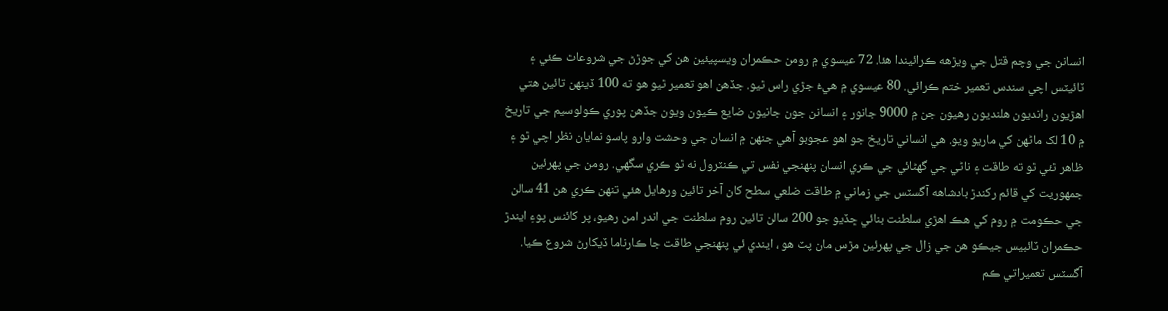انسانن جي وچم قتل جي ويڙهه ڪرائيندا هئا. 72 عيسوي ۾ رومن حڪمران ويسپيئين هن کي جوڙڻ جي شروعاٿ ڪئي ۽ ٽائيٽس اچي سندس تعمير ختم ڪرائي. 80 عيسوي ۾ هيءُ جڙي راس ٿيو. جڏهن اهو تعمير ٿيو هو ته 100 ڏينهن تائين هتي اهڙيون رانديون هلنديون رهيون جن ۾ 9000 جانور ۽ انسانن جون جانيون ضايع ڪيون ويون جڏهن پوري ڪولوسيم جي تاريخ ۾ 10 لک ماڻهن کي ماريو ويو. هي انساني تاريخ جو اهو عجوبو آهي جنهن ۾ انسان جي وحشت وارو پاسو نمايان نظر اچي ٿو ۽ ظاهر ٿئي ٿو ته طاقت ۽ ناڻي جي گهڻائي جي ڪري انسان پنهنجي نفس تي ڪنٽرول نه ٿو ڪري سگهي. رومن جي پهرئين جمهوريت کي قائم رکندڙ بادشاهه آگسٽس جي زماني ۾ طاقت ضلعي سطح کان آخر تائين ورهايل هئي تنهن ڪري هن 41 سالن جي حڪومت ۾ روم کي هڪ اهڙي سلطنت بنائي ڇڏيو جو 200 سالن تائين روم سلطنت جي اندر امن رهيو، پر کائنس پوءِ ايندڙ حڪمران ٽائبيس جيڪو هن جي زال جي پهرئين مڙس مان پٽ هو ، ايندي ئي پنهنجي طاقت جا ڪارناما ڏيکارڻ شروع ڪيا. آگسٽس تعميراتي ڪم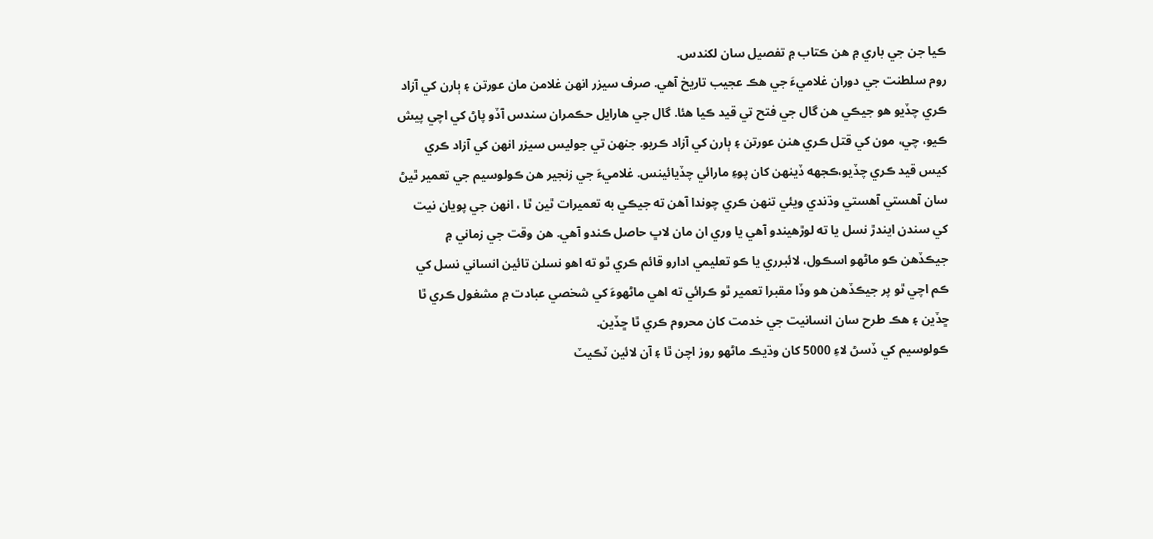ڪيا جن جي باري ۾ هن ڪتاب ۾ تفصيل سان لکندس.
روم سلطنت جي دوران غلاميءَ جي هڪ عجيب تاريخ آهي. صرف سيزر انهن غلامن مان عورتن ۽ ٻارن کي آزاد ڪري چڏيو هو جيڪي هن گال جي فتح تي قيد ڪيا هئا. گال جي هارايل حڪمران سندس آڏو پاڻ کي اچي پيش ڪيو، چي، مون کي قتل ڪري هنن عورتن ۽ ٻارن کي آزاد ڪريو. جنهن تي جوليس سيزر انهن کي آزاد ڪري کيس قيد ڪري چڏيو،ڪجهه ڏينهن کان پوءِ مارائي چڏيائينس. غلاميءَ جي زنجير هن ڪولوسيم جي تعمير ٿيڻ سان آهستي آهستي وڌندي ويئي تنهن ڪري چوندا آهن ته جيڪي به تعميرات ٿين ٿا ، انهن جي پويان نيت کي سندن ايندڙ نسل يا ته لوڙهيندو آهي يا وري ان مان لاڀ حاصل ڪندو آهي. هن وقت جي زماني ۾ جيڪڏهن ڪو ماڻهو اسڪول، لائبرري يا ڪو تعليمي ادارو قائم ڪري ٿو ته اهو نسلن تائين انساني نسل کي ڪم اچي ٿو پر جيڪڏهن هو وڏا مقبرا تعمير ٿو ڪرائي ته اهي ماڻهوءَ کي شخصي عبادت ۾ مشغول ڪري ٿا ڇڏين ۽ هڪ طرح سان انسانيت جي خدمت کان محروم ڪري ٿا ڇڏين.
ڪولوسيم کي ڏسڻ لاءِ 5000 کان وڌيڪ ماڻهو روز اچن ٿا ۽ آن لائين ٽڪيٽ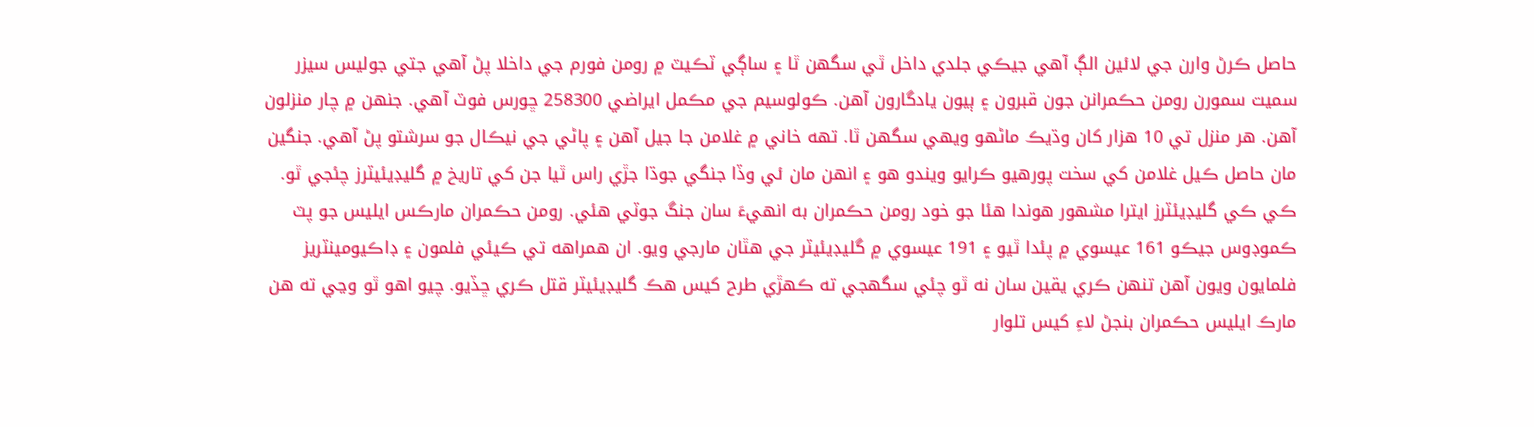حاصل ڪرڻ وارن جي لائين الڳ آهي جيڪي جلدي داخل ٿي سگهن ٿا ۽ ساڳي ٽڪيٽ ۾ رومن فورم جي داخلا پڻ آهي جتي جوليس سيزر سميت سمورن رومن حڪمرانن جون قبرون ۽ ٻيون يادگارون آهن. ڪولوسيم جي مڪمل ايراضي 258300 ڇورس فوٽ آهي. جنهن ۾ چار منزلون آهن. هر منزل تي 10 هزار کان وڌيڪ ماڻهو ويهي سگهن ٿا. تهه خاني ۾ غلامن جا جيل آهن ۽ پاڻي جي نيڪال جو سرشتو پڻ آهي. جنگين مان حاصل ڪيل غلامن کي سخت پورهيو ڪرايو ويندو هو ۽ انهن مان ئي وڏا جنگي جوڌا جڙي راس ٿيا جن کي تاريخ ۾ گليڊيئيٽرز چئجي ٿو. ڪي ڪي گليڊيئٽرز ايترا مشهور هوندا هئا جو خود رومن حڪمران به انهيءَ سان جنگ جوٽي هئي. رومن حڪمران مارڪس ايليس جو پٽ ڪموڊوس جيڪو 161 عيسوي ۾ پئدا ٿيو ۽ 191 عيسوي ۾ گليڊيئيٽر جي هٿان مارجي ويو. ان همراهه تي ڪيئي فلمون ۽ ڊاڪيومينٽريز فلمايون ويون آهن تنهن ڪري يقين سان نه ٿو چئي سگهجي ته ڪهڙي طرح کيس هڪ گليڊيئيٽر قتل ڪري ڇڏيو. چيو اهو ٿو وڃي ته هن مارڪ ايليس حڪمران بنجڻ لاءِ کيس تلوار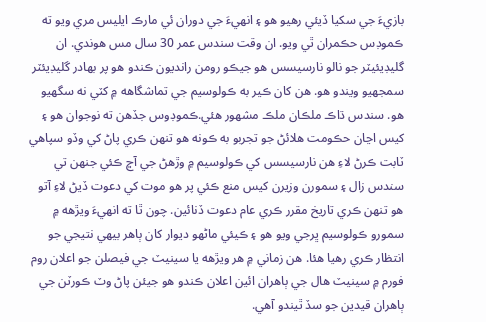بازيءَ جي سکيا ڏيئي رهيو هو ۽ انهيءَ جي دوران ئي مارڪ ايليس مري ويو ته ڪموڊس حڪمران ٿي ويو. ان وقت سندس عمر 30 سال مس هوندي. ان گليڊيئيٽر جو نالو نارسيسس هو جيڪو رومن رانديون ڪندو هو پر بهادر گليڊيئٽر سمجهيو ويندو هو. هن کان ڪير به ڪولوسيم جي تماشگاهه ۾ کٽي نه سگهيو هو. سندس ڌاڪ ملڪان ملڪ مشهور هئي.ڪموڊوس جڏهن ته نوجوان هو ۽ کيس اڃان حڪومت هلائڻ جو تجربو به ڪونه هو تنهن ڪري پاڻ کي وڏو سپاهي ٽابت ڪرڻ لاءِ هن نارسيسس کي ڪولوسيم ۾ وڙهڻ جي آڇ ڪئي جنهن تي سندس زال ۽ سمورن وزيرن کيس منع ڪئي پر هو موت کي دعوت ڏيڻ لاءِ آتو هو تنهن ڪري تاريخ مقرر ڪري عام دعوت ڏنائين. چون ٿا ته انهيءَ ويڙهه ۾ سمورو ڪولوسيم ڀرجي ويو هو ۽ ڪيئي ماڻهو ديوار کان ٻاهر بيهي نتيجي جو انتظار ڪري رهيا هئا. هن زماني ۾ هر ويڙهه يا سينيٽ جي فيصلن جو اعلان روم فورم ۾ سينيٽ هال جي ٻاهران ائين اعلان ڪندو هو جيئن پاڻ وٽ ڪورٽن جي ٻاهران قيدين جو سڏ ٿيندو آهي.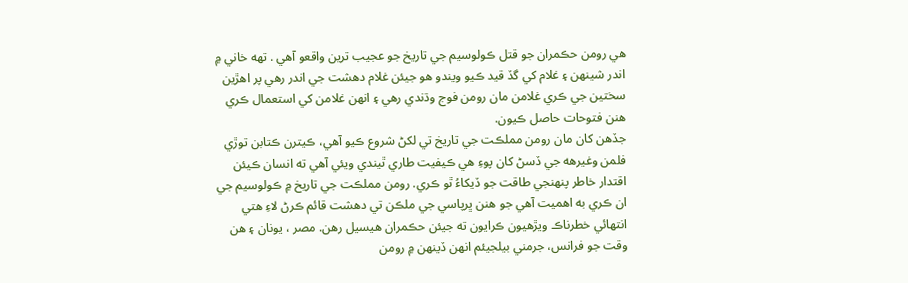هي رومن حڪمران جو قتل ڪولوسيم جي تاريخ جو عجيب ترين واقعو آهي . تهه خاني ۾ اندر شينهن ۽ غلام کي گڏ قيد ڪيو ويندو هو جيئن غلام دهشت جي اندر رهي پر اهڙين سختين جي ڪري غلامن مان رومن فوج وڌندي رهي ۽ انهن غلامن کي استعمال ڪري هنن فتوحات حاصل ڪيون.
جڏهن کان مان رومن مملڪت جي تاريخ تي لکڻ شروع ڪيو آهي، ڪيترن ڪتابن توڙي فلمن وغيرهه جي ڏسڻ کان پوءِ هي ڪيفيت طاري ٿيندي ويئي آهي ته انسان ڪيئن اقتدار خاطر پنهنجي طاقت جو ڏيکاءُ ٿو ڪري. رومن مملڪت جي تاريخ ۾ ڪولوسيم جي ان ڪري به اهميت آهي جو هنن ڀرپاسي جي ملڪن تي دهشت قائم ڪرڻ لاءِ هتي انتهائي خطرناڪ ويڙهيون ڪرايون ته جيئن حڪمران هيسيل رهن. مصر ، يونان ۽ هن وقت جو فرانس، جرمني بيلجيئم انهن ڏينهن ۾ رومن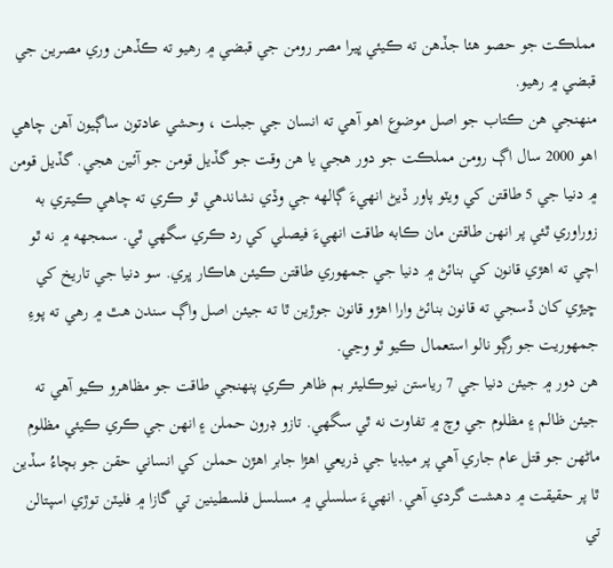مملڪت جو حصو هئا جڏهن ته ڪيئي ڀيرا مصر رومن جي قبضي ۾ رهيو ته ڪڏهن وري مصرين جي قبضي ۾ رهيو.
منهنجي هن ڪتاب جو اصل موضوع اهو آهي ته انسان جي جبلت ، وحشي عادتون ساڳيون آهن چاهي اهو 2000 سال اڳ رومن مملڪت جو دور هجي يا هن وقت جو گڏيل قومن جو آئين هجي. گڏيل قومن ۾ دنيا جي 5 طاقتن کي ويٽو پاور ڏيڻ انهيءَ ڳالهه جي وڏي نشاندهي ٿو ڪري ته چاهي ڪيتري به زوراوري ٿئي پر انهن طاقتن مان ڪابه طاقت انهيءَ فيصلي کي رد ڪري سگهي ٿي. سمجهه ۾ نه ٿو اچي ته اهڙي قانون کي بنائڻ ۾ دنيا جي جمهوري طاقتن ڪيئن هاڪار ڀري. سو دنيا جي تاريخ کي ڇيڙي کان ڏسجي ته قانون بنائڻ وارا اهڙو قانون جوڙين ٿا ته جيئن اصل واڳ سندن هٿ ۾ رهي ته پوءِ جمهوريت جو رڳو نالو استعمال ڪيو ٿو وڃي.
هن دور ۾ جيئن دنيا جي 7 رياستن نيوڪليئر بم ظاهر ڪري پنهنجي طاقت جو مظاهرو ڪيو آهي ته جيئن ظالم ۽ مظلوم جي وچ ۾ تفاوت نه ٿي سگهي. تازو ڊرون حملن ۽ انهن جي ڪري ڪيئي مظلوم ماڻهن جو قتل عام جاري آهي پر ميڊيا جي ذريعي اهڙا جابر اهڙن حملن کي انساني حقن جو بچاءُ سڏين ٿا پر حقيقت ۾ دهشت گردي آهي. انهيءَ سلسلي ۾ مسلسل فلسطينين تي گازا ۾ فليٽن توڙي اسپتالن تي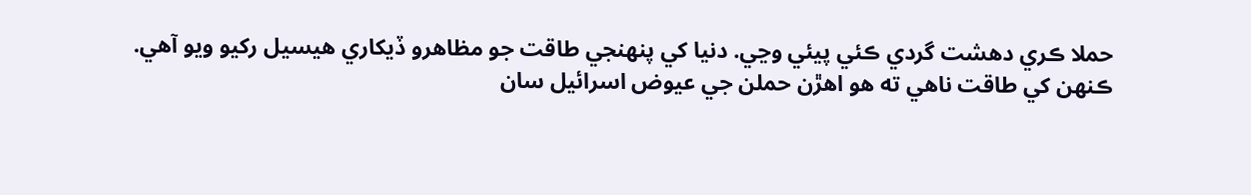حملا ڪري دهشت گردي ڪئي پيئي وڃي. دنيا کي پنهنجي طاقت جو مظاهرو ڏيکاري هيسيل رکيو ويو آهي. ڪنهن کي طاقت ناهي ته هو اهڙن حملن جي عيوض اسرائيل سان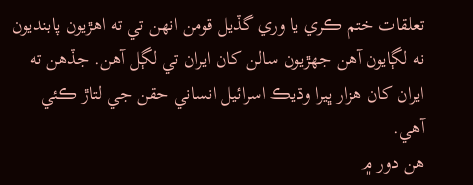تعلقات ختم ڪري يا وري گڏيل قومن انهن تي ته اهڙيون پابنديون نه لڳايون آهن جهڙيون سالن کان ايران تي لڳل آهن. جڏهن ته ايران کان هزار ڀيرا وڌيڪ اسرائيل انساني حقن جي لتاڙ ڪئي آهي.
هن دور ۾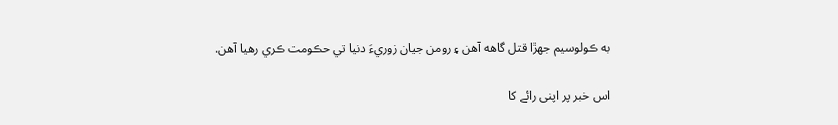به ڪولوسيم جهڙا قتل گاهه آهن ۽ رومن جيان زوريءَ دنيا تي حڪومت ڪري رهيا آهن.

اس خبر پر اپنی رائے کا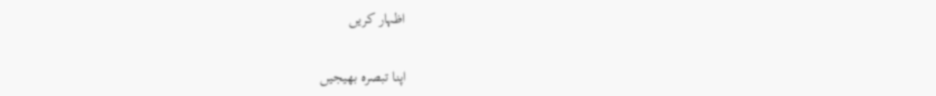اظہار کریں

اپنا تبصرہ بھیجیں